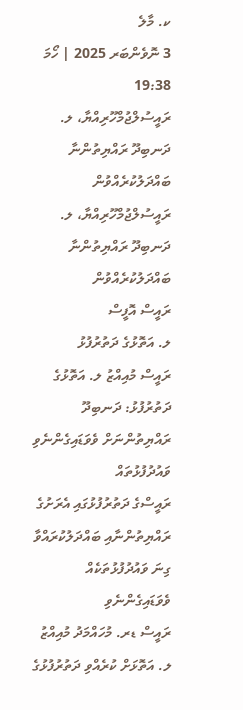ކ. މާލެ
3 ނޮވެންބަރ 2025 | ހޯމަ 19:38
ރައީސުލްޖުމްހޫރިއްޔާ، ލ. ދަނބިދޫ ރައްޔިތުންނާ ބައްދަލުކުރެއްވުން
ރައީސުލްޖުމްހޫރިއްޔާ، ލ. ދަނބިދޫ ރައްޔިތުންނާ ބައްދަލުކުރެއްވުން
ރައީސް އޮފީސް
ލ. އަތޮޅުގެ ދަތުރުފުޅު
ރައީސް މުއިއްޒު ލ. އަތޮޅުގެ ދަތުރުފުޅު: ދަނބިދޫ ރައްޔިތުންނަށް ވެވަޑައިގެންނެވި ވައުދުފުޅުތައް
ރައީސްގެ ދަތުރުފުޅުގައި އެރަށުގެ ރައްޔިތުންނާއި ބައްދަލުކުރައްވާ ގިނަ ވައުދުފުޅުތަކެއް ވެވަޑައިގެންނެވި
ރައީސް ޑރ. މުހައްމަދު މުއިއްޒު ލ. އަތޮޅަށް ކުރެއްވި ދަތުރުފުޅުގެ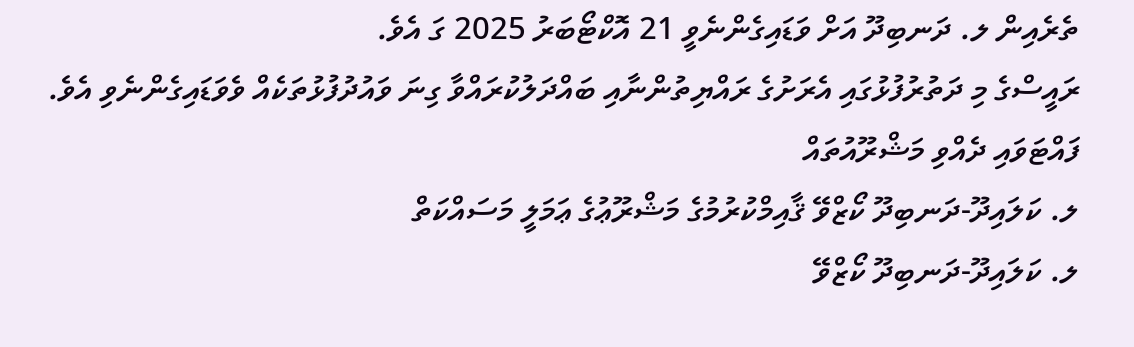ތެރެއިން ލ. ދަނބިދޫ އަށް ވަޑައިގެންނެވީ 21 އޮކްޓޯބަރު 2025 ގަ އެވެ.
ރައީސްގެ މި ދަތުރުފުޅުގައި އެރަށުގެ ރައްޔިތުންނާއި ބައްދަލުކުރައްވާ ގިނަ ވައުދުފުޅުތަކެއް ވެވަޑައިގެންނެވި އެވެ.
ފައްޓަވައި ދެއްވި މަޝްރޫއުތައް
ލ. ކަލައިދޫ-ދަނބިދޫ ކޯޒްވޭ ޤާއިމްކުރުމުގެ މަޝްރޫޢުގެ ޢަމަލީ މަސައްކަތް
ލ. ކަލައިދޫ-ދަނބިދޫ ކޯޒްވޭ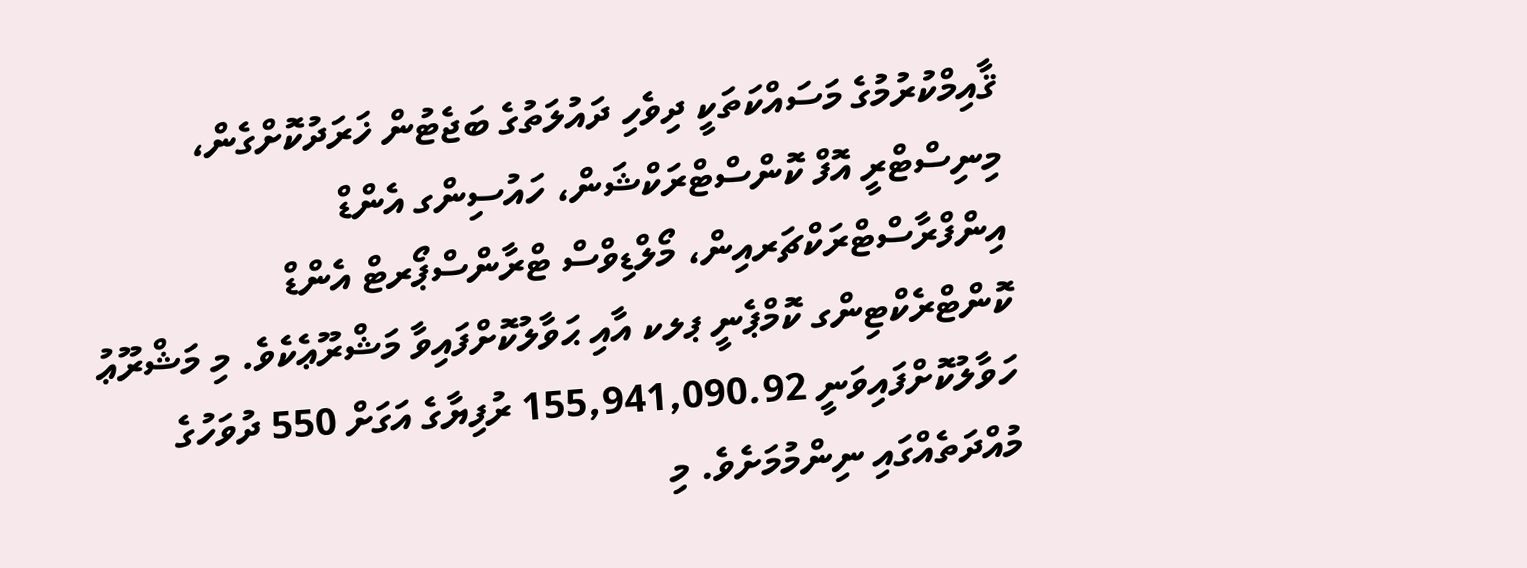ޤާއިމްކުރުމުގެ މަސައްކަތަކީ ދިވެހި ދައުލަތުގެ ބަޖެޓުން ޚަރަދުކޮށްގެން، މިނިސްޓްރީ އޮފް ކޮންސްޓްރަކްޝަން، ހައުސިންގ އެންޑް އިންފްރާސްޓްރަކްޗަރއިން، މޯލްޑިވްސް ޓްރާންސްޕޯރޓް އެންޑް ކޮންޓްރެކްޓިންގ ކޮމްޕެނީ ޕލކ އާއި ޙަވާލުކޮށްފައިވާ މަޝްރޫޢެކެވެ. މި މަޝްރޫޢު ހަވާލުކޮށްފައިވަނީ 155,941,090.92 ރުފިޔާގެ އަގަށް 550 ދުވަހުގެ މުއްދަތެއްގައި ނިންމުމަށެވެ. މި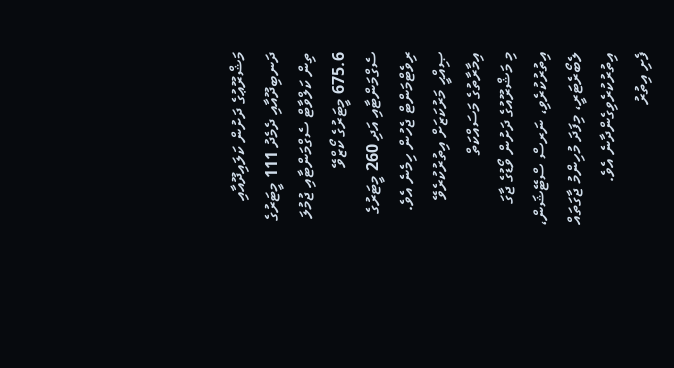މަޝްރޫޢުގެ ދަށުން ކަލައިދޫއާއި ދަނބިދޫއާއި ދެމެދު 111 މީޓަރުގެ ތިން ކަލްވާޓް ސެގްމަންޓާއި ޖުމުލަ 675.6 މީޓަރުގެ ކޯޒްވޭ ސެގްމަންޓާއި އަދި 260 މީޓަރުގެ ރިވެޓްމަންޓް ޖެހުން ހިމެނެ އެވެ.
ޞިއްޙީ މަރުކަޒަށް އިތުރުކުރެވޭ އިމާރާތުގެ މަސައްކަތް
މި މަޝްރޫއުގެ ދަށުން ވޯޑުގެ ޖާގަ އިތުރުކުރެވި، ނަރސް ސްޓޭޝަން، ލެބޯރެޓަރީ، މިފަދަ މުހިންމު ޖާގަތައް އިތުރުކުރެވިގެންދާނެ އެވެ.
ފެށި އިތުރު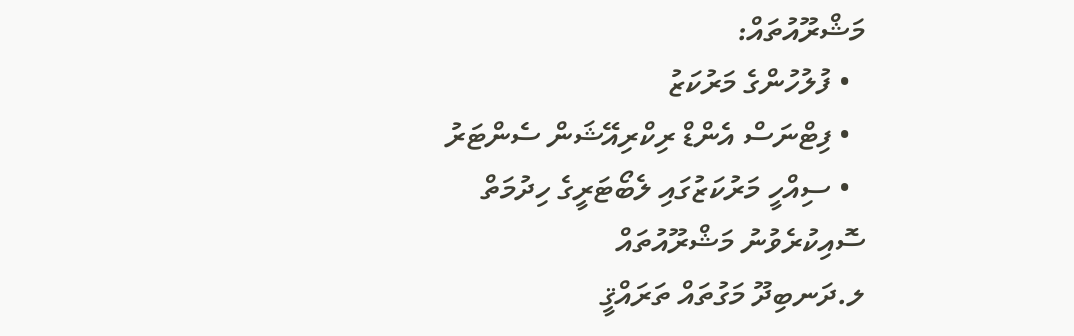މަޝްރޫއުތައް:
  • ފުލުހުންގެ މަރުކަޒު
  • ފިޓްނަސް އެންޑް ރިކްރިއޭޝަން ސެންޓަރު
  • ސިއްހީ މަރުކަޒުގައި ލެބޯޓަރީގެ ހިދުމަތް
ސޮއިކުރެވުނު މަޝްރޫއުތައް
ލ.ދަނބިދޫ މަގުތައް ތަރައްޤީ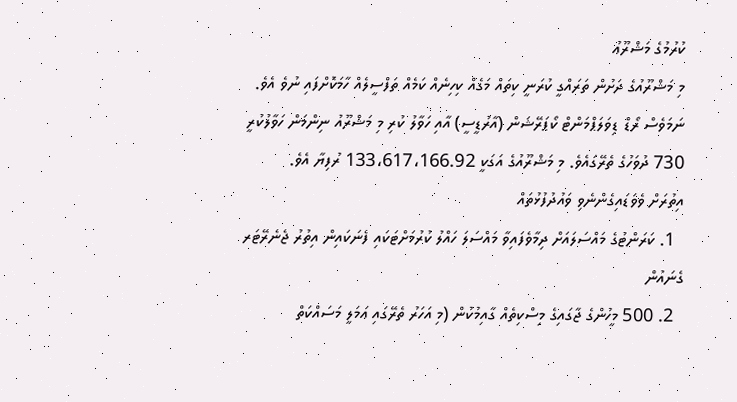ކުރުމުގެ މަޝްރޫޢު
މި މަޝްރޫއުގެ ދަށުން ތަރައްގީ ކުރަނީ ކިތައް މަގެއް ކިހިނެއް ކަމެއް ތަފްސީލެއް ހާމަކޮށްފައި ނުވެ އެވެ. ނަމަވެސް ރޯޑް ޑިވަލަޕްމަންޓް ކޯޕަރޭޝަން (އާރުޑީސީ) އާއި ހަވާލު ކުރި މި މަޝްރޫއު ނިންމަން ހަވާލުކުރީ 730 ދުވަހުގެ ތެރޭގައެވެ. މި މަޝްރޫއުގެ އަގަކީ 133،617،166.92 ރުފިޔާ އެވެ.
އިތުރަށް ވެވަޑައިގެންނެވި ވައުދުފުޅުތައް
  1. ކަރަންޓުގެ މައްސަލައަށް ދިމާވެފައިވާ މައްސަލަ ހައްލު ކުރުމަށްޓަކައި ފެނަކައިން އިތުރު ޖެނެރޭޓަރ ގެނައުން
  2. 500 މީހުންގެ ޖާގައިގެ މިސްކިތެއް ގާއިމުކުން (މި އަހަރު ތެރޭގައި ޢަމަލީ މަސައްކަތް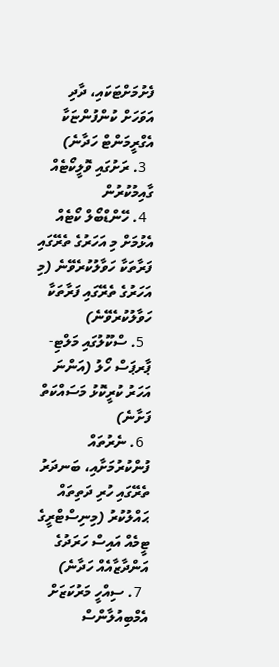ފެށުމަށްޓަކައި، ދާދި އަވަހަށް ކުންފުންޏަކާ އެގްރީމަންޓް ހަދާނެ)
  3. ރަށުގައި ވޮލީކޯޓެއް ގާއިމުކުރުން
  4. ހޭންޑްބޯލް ކޯޓެއް އެޅުމަށް މި އަހަރުގެ ތެރޭގައި ފަރާތަކާ ހަވާލުކުރެވޭނެ (މި އަހަރުގެ ތެރޭގައި ފަރާތަކާ ހަވާލުކުރެވޭނެ)
  5. ސްކޫލުގައި މަލްޓި-ޕާރޕަސް ހޯލު (އަންނަ އަހަރު ކުރީކޮޅު މަސައްކަތް ފަށާނެ)
  6. ނެރުތައް ފުންކުރުމަށާއި، ބަނދަރު ތެރޭގައި ހުރި ދަތިތައް ޙައްލުކުރު (މިނިސްޓްރީގެ ޓީމެއް އައިސް ހަރަދުގެ އަންދާޒާއެއް ހަދާނެ)
  7. ސިއްހީ މަރުކަޒަށް އެމްބިއުލާންސް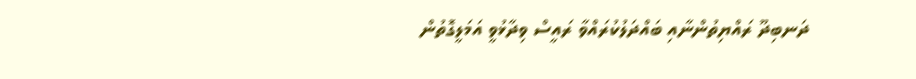ދަނބިދޫ ރައްޔިތުންނާއި ބައްދަލުކުރައްވާ ރައީސް ވިދާޅުވީ އަމަލީގޮތުން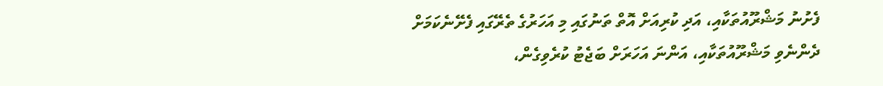ފެށުނު މަޝްރޫއުތަކާއި، އަދި ކުރިއަށް އޮތް ތަނުގައި މި އަހަރުގެ ތެރޭގައި ފެށޭނެކަމަށް ދެންނެވި މަޝްރޫއުތަކާއި، އަންނަ އަހަރަށް ބަޖެޓު ކުރެވިގެން،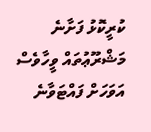ކުރީކޮޅު ފަށާނެ މަޝްރޫޢުތައް ވީހާވެސް އަވަހަށް ފައްޓަވާނެ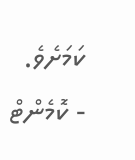ކަމަށެވެ.
- ކޮމެންޓް